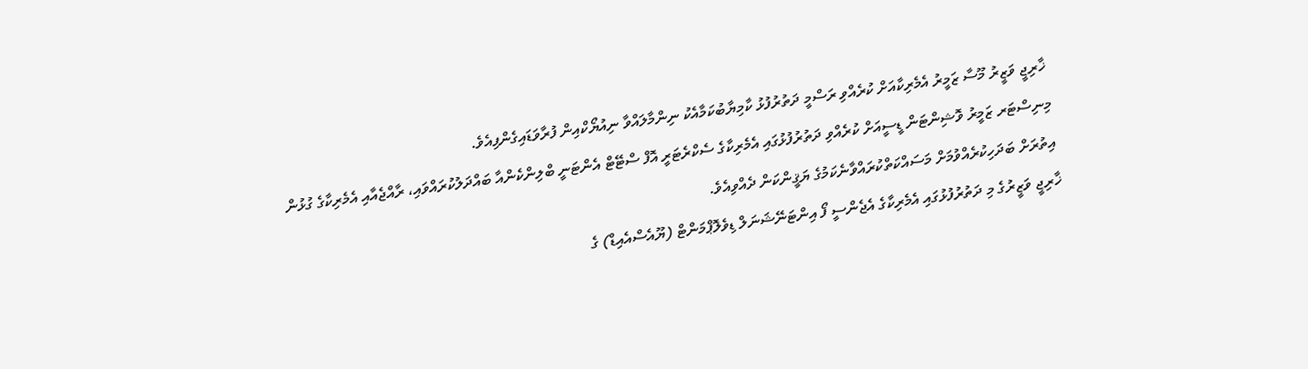ޚާރިޖީ ވަޒީރު މޫސާ ޒަމީރު އެމެރިކާއަށް ކުރެއްވި ރަސްމީ ދަތުރުފުޅު ކާމިޔާބުކަމާއެކު ނިންމާލައްވާ ނިއުޔޯކްއިން ފުރާވަޑައިގެންފިއެވެ.
މިނިސްޓަރ ޒަމީރު ވޮޝިންޓަން ޑީސީއަށް ކުރެއްވި ދަތުރުފުޅުގައި އެމެރިކާގެ ސެކްރެޓަރީ އޮފް ސްޓޭޓް އެންޓަނީ ބްލިންކެންއާ ބައްދަލުކުރައްވައި، ރާއްޖެއާއި އެމެރިކާގެ ގުޅުން އިތުރަށް ބަދަހިކުރެއްވުމަށް މަސައްކަތްކުރައްވާނެކަމުގެ ޔަޤީންކަން ދެއްވިއެވެ.
ޚާރިޖީ ވަޒީރުގެ މި ދަތުރުފުޅުގައި އެމެރިކާގެ އެޖެންސީ ފޯ އިންޓަނޭޝަނަލް ޑިވެލޮޕްމަންޓް (ޔޫއެސްއެއިޑް) ގެ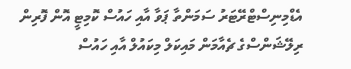އެޑްމިނިސްޓްރޭޓަރު ސަމަންތާ ޕަވާ އާއި ހައުސް ކޮމިޓީ އޮން ފޮރިން ރިލޭޝަންސްގެ ޗެއާމަން މައިކަލް މިކައުލް އާއި ހައުސް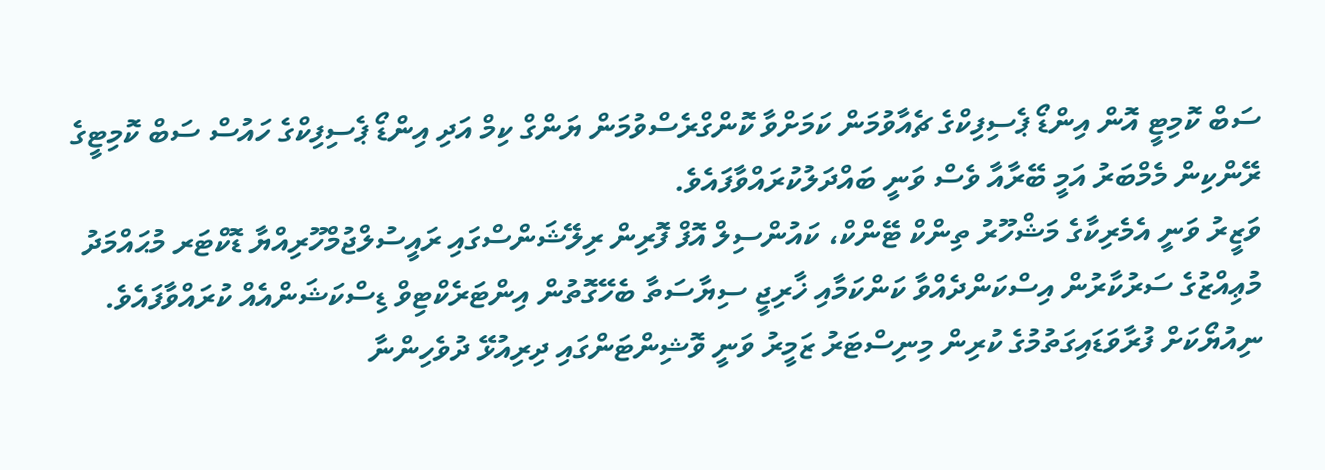ސަބް ކޮމިޓީ އޮން އިންޑޯ ޕެސިފިކްގެ ޗެއާވުމަން ކަމަށްވާ ކޮންގްރެސްވުމަން ޔަންގް ކިމް އަދި އިންޑޯ ޕެސިފިކްގެ ހައުސް ސަބް ކޮމިޓީގެ ރޭންކިން މެމްބަރު އަމީ ބޭރާއާ ވެސް ވަނީ ބައްދަލުކުރައްވާފައެވެ.
ވަޒީރު ވަނީ އެމެރިކާގެ މަޝްހޫރު ތިންކް ޓޭންކް، ކައުންސިލް އޮފް ފޮރިން ރިލޭޝަންސްގައި ރައީސުލްޖުމްހޫރިއްޔާ ޑޮކްޓަރ މުޙައްމަދު މުޢިއްޒުގެ ސަރުކާރުން އިސްކަންދެއްވާ ކަންކަމާއި ޚާރިޖީ ސިޔާސަތާ ބެހޭގޮތުން އިންޓަރެކްޓިވް ޑިސްކަޝަންއެއް ކުރައްވާފައެވެ. ނިއުޔޯކަށް ފުރާވަޑައިގަތުމުގެ ކުރިން މިނިސްޓަރު ޒަމީރު ވަނީ ވޮޝިންޓަންގައި ދިރިއުޅޭ ދުވެހިންނާ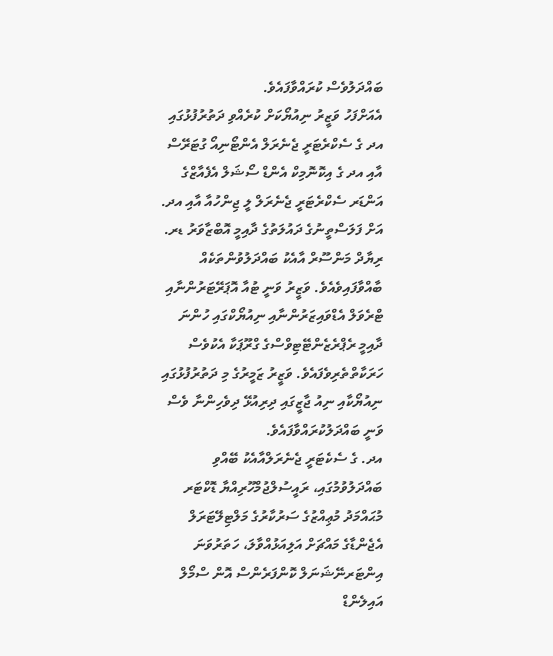ބައްދަލުވެސް ކުރައްވާފައެވެ.
އެއަށްފަހު ވަޒީރު ނިއުޔޯކަށް ކުރެއްވި ދަތުރުފުޅުގައި އދ ގެ ސެކްރެޓަރީ ޖެނެރަލް އެންޓޯނިއޯ ގުޓަރޭސް އާއި އދ ގެ އިކޮނޮމިކް އެންޑް ސޯޝަލް އެފެއާޒްގެ އަންޑަރ ސެކްރެޓަރީ ޖެނެރަލް ލީ ޖިންހުއާ އާއި އދ. އަށް ފަލަސްތީނުގެ ދައުލަތުގެ ދާއިމީ އޮބްޒާވަރު ޑރ. ރިޔާދް މަންސޫރް އާއެކު ބައްދަލުވުންތަކެއް ބާއްވާފައިވެއެވެ. ވަޒީރު ވަނީ ޓުއާ އޮޕަރޭޓަރުންނާއި ޓްރެވަލް އެޑްވައިޒަރުންނާއި ނިއުޔޯކްގައި ހުންނަ ދާއިމީ ރެޕްރެޒެންޓޭޓިވްސްގެ ގްރޫޕަކާ އެކުވެސް ހަރަކާތްތެރިވެފައެވެ. ވަޒީރު ޒަމީރުގެ މި ދަތުރުފުޅުގައި ނިއުޔޯކާއި ނިއު ޖާޒީގައި ދިރިއުޅޭ ދިވެހިންނާ ވެސް ވަނީ ބައްދަލުކުރައްވާފައެވެ.
އދ. ގެ ސެކެޓަރީ ޖެނެރަލްއާއެކު ބޭއްވި ބައްދަލުވުމުގައި، ރައީސުލްޖުމްހޫރިއްޔާ ޑޮކްޓަރ މުޙައްމަދު މުޢިއްޒުގެ ސަރުކާރުގެ މަލްޓިލޭޓަރަލް އެޖެންޑާގެ މައްޗަށް އަލިއަޅުއްވާލަ، ހަތަރުވަނަ އިންޓަރނޭޝަނަލް ކޮންފަރެންސް އޮން ސްމޯލް އައިލެންޑް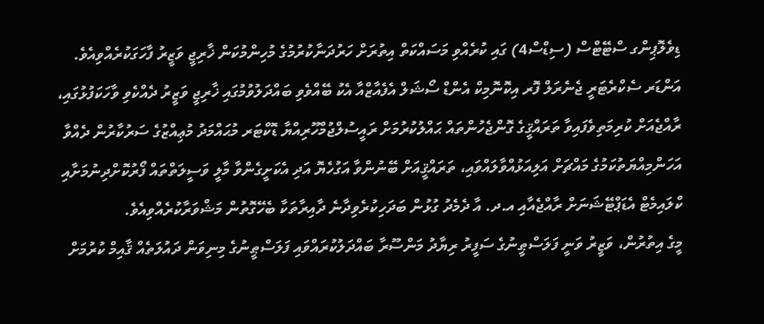ޑިވެލޮޕިންގ ސްޓޭޓްސް (ސިޑްސް4) ގައި ކުރެއްވި މަސައްކަތް އިތުރަށް ހަރުދަނާކުރުމުގެ މުހިންމުކަން ޚާރިޖީ ވަޒީރު ފާހަގަކުރެއްވިއެވެ.
އަންޑަރ ސެކްރެޓަރީ ޖެނެރަލް ފޮރ އިކޮނޮމިކް އެންޑް ސޯޝަލް އެފެއާޒްއާ އެކު ބޭއްވެވި ބައްދަލުވުމުގައި ޚާރިޖީ ވަޒީރު ދެއްކެވި ވާހަކަފުޅުގައި، ރާއްޖެއަށް ކުރިމަތިވެފައިވާ ތަރައްޤީގެ ގޮންޖެހުންތައް ޙައްލުކުރުމަށް ރައީސުލްޖުމްހޫރިއްޔާ ޑޮކްޓަރ މުޙައްމަދު މުޢިއްޒުގެ ސަރުކާރުން ދެއްވާ އަހަންމިއްޔަތުކަމުގެ މައްޗަށް އަލިއަޅުއްވާލައްވައި، ތަރައްޤީއަށް ބޭނުންވާ އަގުހެޔޮ އަދި އެކަށީގެންވާ މާލީ ވަސީލަތްތައް ފޯރުކޮށްދިނުމަށާއި ކްލައިމެޓް އެޑަޕްޓޭޝަނަށް ރާއްޖެއާއި އ.ދ. އާ ދެމެދު ގުޅުން ބަދަހިކުރެވިދާނެ ދާއިރާތަކާ ބެހޭގޮތުން މަޝްވަރާކުރެއްވިއެވެ.
މީގެ އިތުރުން، ވަޒީރު ވަނީ ފަލަސްޠީނުގެ ސަފީރު ރިޔާދު މަންސޫރާ ބައްދަލުކުރައްވައި ފަލަސްޠީނުގެ މިނިވަން ދައުލަތެއް ޤާއިމް ކުރުމަށް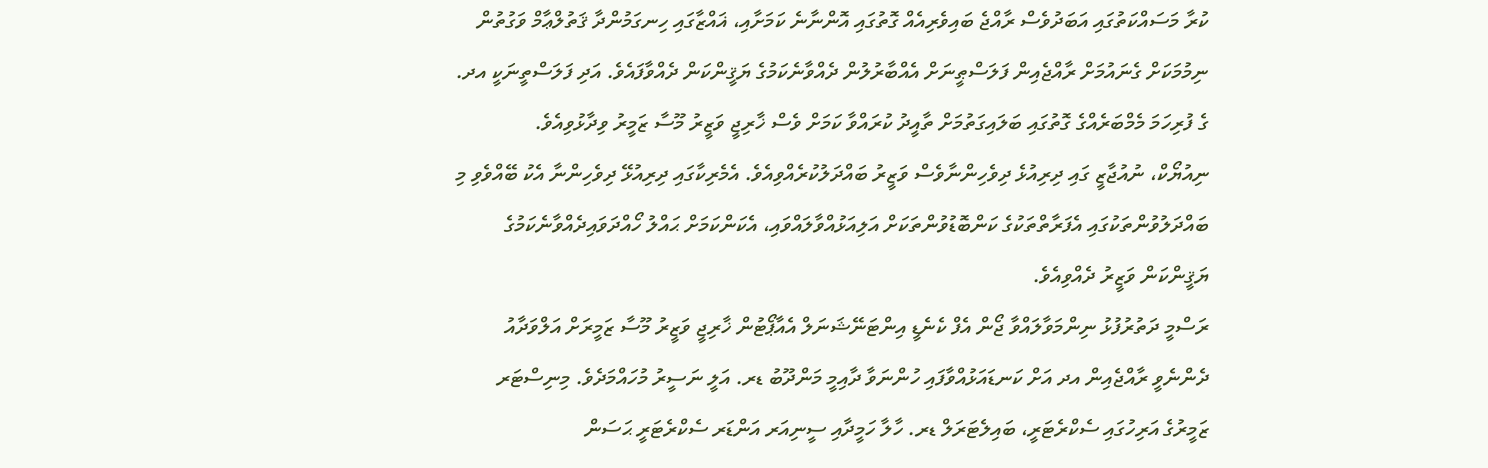ކުރާ މަސައްކަތުގައި އަބަދުވެސް ރާއްޖެ ބައިވެރިއެއް ގޮތުގައި އޮންނާނެ ކަމަށާއި، ޣައްޒާގައި ހިނގަމުންދާ ޤަތުލްޢާމް ވަގުތުން ނިމުމަކަށް ގެނައުމަށް ރާއްޖެއިން ފަލަސްޠީނަށް އެއްބާރުލުން ދެއްވާނެކަމުގެ ޔަޤީންކަން ދެއްވާފައެވެ. އަދި ފަލަސްތީނަކީ އދ. ގެ ފުރިހަމަ މެމްބަރެއްގެ ގޮތުގައި ބަލައިގަތުމަށް ތާއީދު ކުރައްވާ ކަމަށް ވެސް ޚާރިޖީ ވަޒީރު މޫސާ ޒަމީރު ވިދާޅުވިއެވެ.
ނިއުޔޯކް، ނުއުޖާޒީ ގައި ދިރިއުޅެ ދިވެހިންނާވެސް ވަޒީރު ބައްދަލުކުރެއްވިއެވެ. އެމެރިކާގައި ދިރިއުޅޭ ދިވެހިންނާ އެކު ބޭއްވެވި މި ބައްދަލުވުންތަކުގައި އެފަރާތްތަކުގެ ކަންބޮޑުވުންތަކަށް އަލިއަޅުއްވާލައްވައި، އެކަންކަމަށް ޙައްލު ހޯއްދަވައިދެއްވާނެކަމުގެ ޔަޤީންކަން ވަޒީރު ދެއްވިއެވެ.
ރަސްމީ ދަތުރުފުޅު ނިންމަވާލައްވާ ޖޯން އެފް ކެނެޑީ އިންޓަނޭޝަނަލް އެއާޕޯޓުން ޚާރިޖީ ވަޒީރު މޫސާ ޒަމީރަށް އަލްވަދާއު ދެންނެވީ ރާއްޖެއިން އދ އަށް ކަނޑައަޅުއްވާފައި ހުންނަވާ ދާއިމީ މަންދޫބު ޑރ. އަލީ ނަސީރު މުހައްމަދެވެ. މިނިސްޓަރ ޒަމީރުގެ އަރިހުގައި ސެކްރެޓަރީ، ބައިލެޓަރަލް ޑރ. ހާލާ ހަމީދާއި ސީނިއަރ އަންޑަރ ސެކްރެޓަރީ ޙަސަން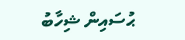ޙުސައިން ޝިހާބު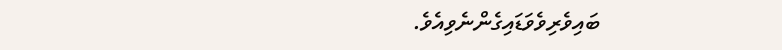ބައިވެރިވެވަޑައިގެންނެވިއެވެ.